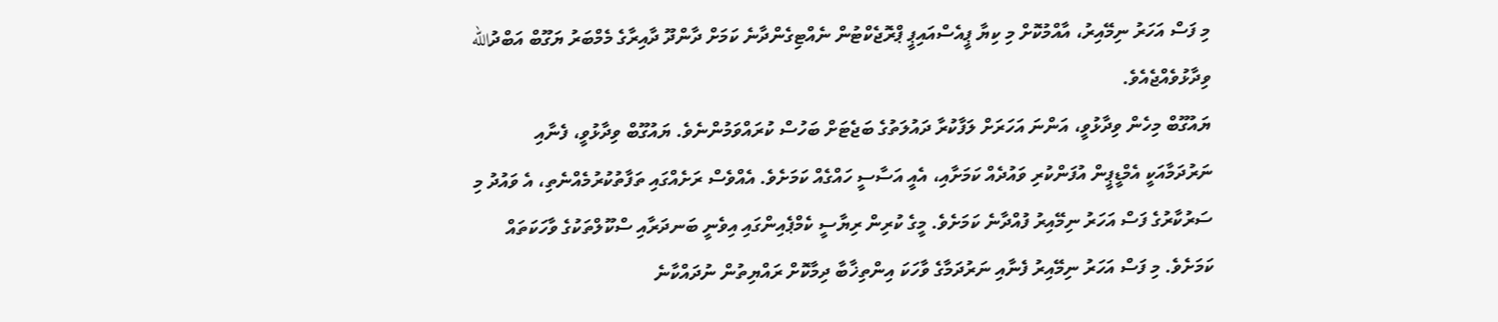މި ފަސް އަހަރު ނިމޭއިރު، އާއްމުކޮށް މި ކިޔާ ޕީއެސްއައިޕީ ޕްރޮޖެކްޓުން ނެއްޓިގެންދާނެ ކަމަށް ދާންދޫ ދާއިރާގެ މެމްބަރު ޔަގޫބް އަބްދުالله ވިދާޅުވެއްޖެއެވެ.
ޔައުގޫބް މިހެން ވިދާޅުވީ، އަންނަ އަހަރަށް ލަފާކުރާ ދައުލަތުގެ ބަޖެޓަށް ބަހުސް ކުރައްވަމުންނެވެ. ޔައުގޫބް ވިދާޅުވީ، ފެނާއި ނަރުދަމާއަކީ އެމްޑީޕީން އުފަންކުރި ވައުދެއް ކަމަށާއި، އެއީ އަސާސީ ހައްގެއް ކަމަށެވެ. އެއްވެސް ރަށެއްގައި ތަފާތުކުރުމެއްނެތި، އެ ވައުދު މި ސަރުކާރުގެ ފަސް އަހަރު ނިމޭއިރު ފުއްދާނެ ކަމަށެވެ. މީގެ ކުރިން ރިޔާސީ ކެމްޕެއިންގައި އިވެނީ ބަނދަރާއި ސްކޫލްތަކުގެ ވާހަކަތައް ކަމަށެވެ. މި ފަސް އަހަރު ނިމޭއިރު ފެނާއި ނަރުދަމާގެ ވާހަކަ އިންތިޚާބާ ދިމާކޮށް ރައްޔިތުން ނުދައްކާނެ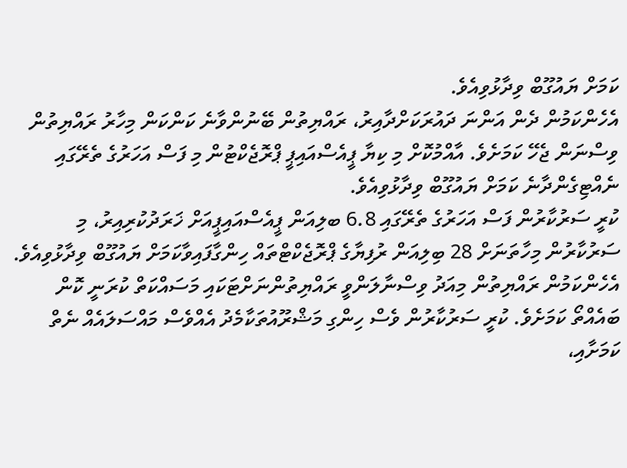ކަމަށް ޔައުގޫބް ވިދާޅުވިއެވެ.
އެހެންކަމުން ދެން އަންނަ ދައުރަކަށްދާއިރު، ރައްޔިތުން ބޭނުންވާނެ ކަންކަން މިހާރު ރައްޔިތުން ވިސްނަން ޖެހޭ ކަމަށެވެ. އާއްމުކޮށް މި ކިޔާ ޕީއެސްއައިޕީ ޕްރޮޖެކްޓުން މި ފަސް އަހަރުގެ ތެރޭގައި ނެއްޓިގެންދާނެ ކަމަށް ޔައުގޫބް ވިދާޅުވިއެވެ.
ކުރީ ސަރުކާރުން ފަސް އަހަރުގެ ތެރޭގައި 6.8 ބލިއަން ޕީއެސްއައިޕީއަށް ޚަރަދުކުރިއިރު، މި ސަރުކާރުން މިހާތަނަށް 28 ބިލިއަން ރުފިޔާގެ ޕްރޮޖެކްޓްތައް ހިންގާފައިވާކަމަށް ޔައުގޫބް ވިދާޅުވިއެވެ. އެހެންކަމުން ރައްޔިތުން މިއަދު ވިސްނާލަންވީ ރައްޔިތުންނަށްޓަކައި މަސައްކަތް ކުރަނީ ކޮން ބައެއްތޯ ކަމަށެވެ. ކުރީ ސަރުކާރުން ވެސް ހިންގި މަޝްރޫއުތަކާމެދު އެއްވެސް މައްސަލައެއް ނެތް ކަމަށާއި،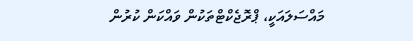މައްސަލައަކީ، ޕްރޮޖެކްޓްތަކުން ވައްކަން ކުރުން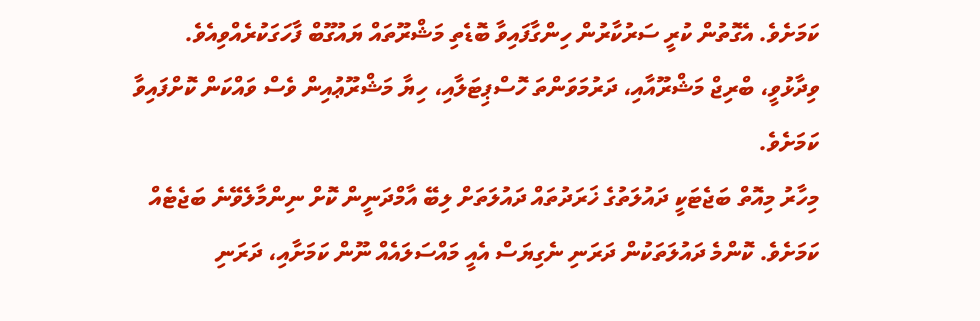ކަމަށެވެ. އެގޮތުން ކުރީ ސަރުކާރުން ހިންގާފައިވާ ބޮޑެތި މަޝްރޫތައް ޔައުގޫބް ފާހަގަކުރެއްވިއެވެ. ވިދާޅުވީ، ބްރިޖް މަޝްރޫއާއި، ދަރުމަވަންތަ ހޮސްޕިޓަލާއި، ހިޔާ މަޝްރޫޢުއިން ވެސް ވައްކަން ކޮށްފައިވާ ކަމަށެވެ.
މިހާރު މިއޮތް ބަޖެޓަކީ ދައުލަތުގެ ޚަރަދުތައް ދައުލަތަށް ލިބޭ އާމްދަނީން ކޮށް ނިންމާލެވޭނެ ބަޖެޓެއް ކަމަށެވެ. ކޮންމެ ދައުލަތަކުން ދަރަނި ނެގިޔަސް އެއީ މައްސަލައެއް ނޫން ކަމަށާއި، ދަރަނި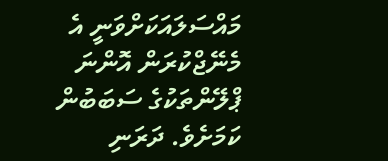މައްސަލައަކަށްވަނީ އެ މެނޭޖްކުރަން އޮންނަ ޕްލޭންތަކުގެ ސަބަބުން ކަމަށެވެ. ދަރަނި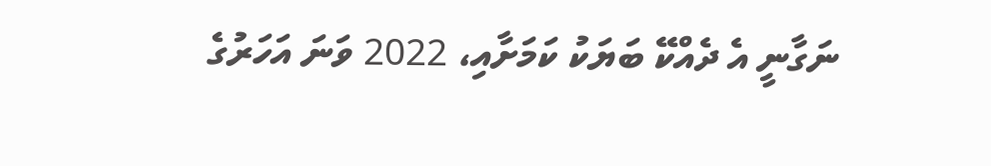ނަގާނީ އެ ދެއްކޭ ބަޔަކު ކަމަށާއި، 2022 ވަނަ އަހަރުގެ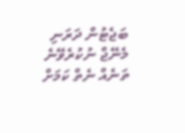ބަޖެޓުން ދަރަނި މެނޭޖް ނުކުރެވޭނެ ތަނެއް ނެތް ކަމަށް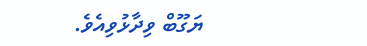ޔަގޫބް ވިދާޅުވިއެވެ.